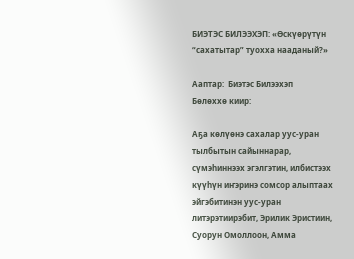БИЭТЭС БИЛЭЭХЭП: «Өскүөрүтүн “сахатытар” туохха нааданый?»

Ааптар:  Биэтэс Билээхэп
Бөлөххө киир:

Аҕа көлүөнэ сахалар уус-уран тылбытын сайыннарар, сүмэһиннээх эгэлгэтин, илбистээх күүһүн иҥэринэ сомсор алыптаах эйгэбитинэн уус-уран литэрэтиирэбит, Эрилик Эристиин, Суорун Омоллоон, Амма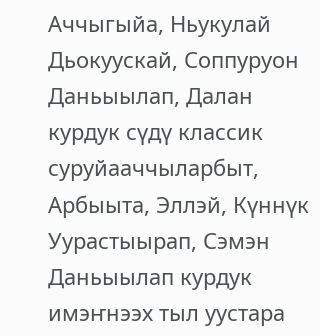Аччыгыйа, Ньукулай Дьокуускай, Соппуруон Даньыылап, Далан курдук сүдү классик суруйааччыларбыт, Арбыыта, Эллэй, Күннүк Уурастыырап, Сэмэн Даньыылап курдук имэҥнээх тыл уустара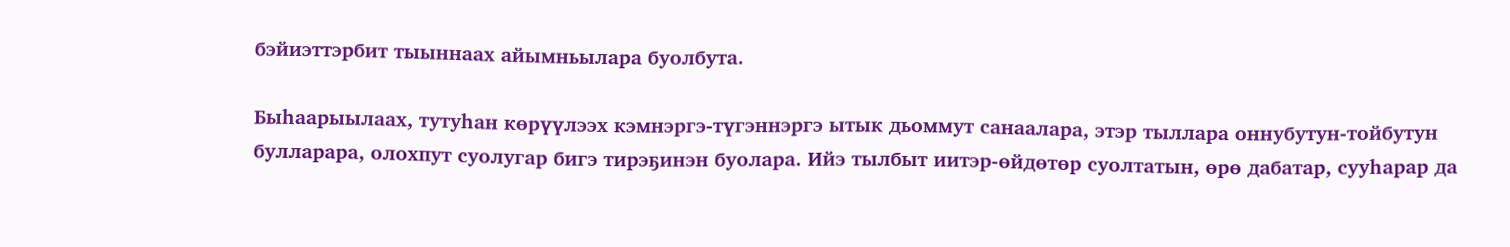бэйиэттэрбит тыыннаах айымньылара буолбута.

Быһаарыылаах, тутуһан көрүүлээх кэмнэргэ-түгэннэргэ ытык дьоммут санаалара, этэр тыллара оннубутун-тойбутун булларара, олохпут суолугар бигэ тирэҕинэн буолара. Ийэ тылбыт иитэр-өйдөтөр суолтатын, өрө дабатар, сууһарар да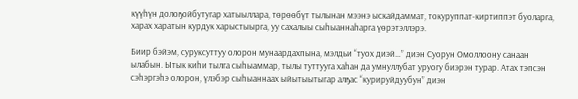күүһүн долоҕойбутугар хатыыллара, төрөөбүт тылынан мээнэ ыскайдаммат, токуруппат-киртиппэт буоларга, харах харатын курдук харыстыырга, уу сахалыы сыһыаннаһарга үөрэтэллэрэ.

Биир бэйэм, суруксуттуу олорон мунаардахпына, мэлдьи “туох диэй…” диэн Суорун Омоллоону санаан ылабын. Ытык киһи тылга сыһыаммар, тылы туттууга хаһан да умнуллубат уруогу биэрэн турар. Атах тэпсэн сэһэргэһэ олорон, үлэбэр сыһыаннаах ыйытыытыгар алҕас “курируйдуубун” диэн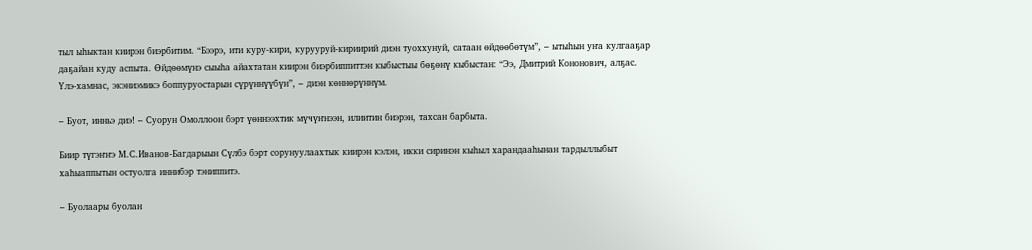тыл ыһыктан киирэн биэрбитим. “Бээрэ, ити куру-кири, курууруй-кириирий диэн туоххунуй, сатаан өйдөөбөтүм”, – ытыһын уҥа кулгааҕар даҕайан куду аспыта. Өйдөөмүнэ сыыһа айахтатан киирэн биэрбиппиттэн кыбыстыы бөҕөнү кыбыстан: “Ээ, Дмитрий Кононович, алҕас. Үлэ-хамнас, экэниэмикэ боппуруостарын сүрүннүүбүн”, – диэн көннөрүннүм.

– Буот, инньэ диэ! – Суорун Омоллоон бэрт үөннээхтик мүчүҥнээн, илиитин биэрэн, тахсан барбыта.

Биир түгэҥҥэ М.С.Иванов-Багдарыын Сүлбэ бэрт сорунуулаахтык киирэн кэлэн, икки сиринэн кыһыл харандааһынан тардыллыбыт хаһыаппытын остуолга иннибэр тэниппитэ.

– Буолаары буолан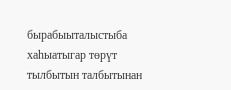бырабыыталыстыба хаһыатыгар төрүт тылбытын талбытынан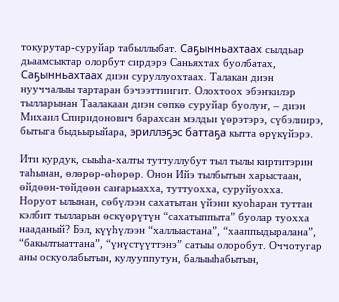токурутар-суруйар табыллыбат. Саҕынньахтаах сылдьар дьаамсыктар олорбут сирдэрэ Саньяхтах буолбатах, Саҕынньахтаах диэн суруллуохтаах. Талакан диэн нууччалыы тартаран бэчээттиигит. Олохтоох эбэҥкилэр тылларынан Таалакаан диэн сөпкө суруйар буолуҥ, – диэн Михаил Спиридонович барахсан мэлдьи үөрэтэрэ, сүбэлиирэ, бытыга быдьырыйара, эриллэҕэс баттаҕа кытта өрүкүйэрэ.

Ити курдук, сыыһа-халты туттуллубут тыл тылы киртитэрин таһынан, өлөрөр-өһөрөр. Онон Ийэ тылбытын харыстаан, өйдөөн-төйдөөн саҥарыахха, туттуохха, суруйуохха. Норуот ылынан, сөбүлээн сахатытан үйэни куоһаран туттан кэлбит тылларын өскүөрүтүн “сахатыппыта” буолар туохха нааданый? Бэл, күүһүлээн “халлыастана”, “хааппыдыралана”, “бакылтыаттана”, “үнүстүүттэнэ” сатыы олоробут. Оччотугар аны оскуолабытын, кулууппутун, балыыһабытын,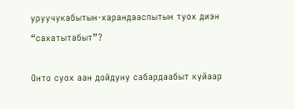уруучукабытын-харандааспытын туох диэн “сахатытабыт”?

Онто суох аан дойдуну сабардаабыт куйаар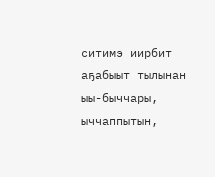ситимэ иирбит аҕабыыт тылынан ыы-быччары, ыччаппытын,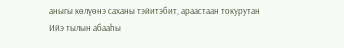аныгы көлүөнэ саханы тэйитэбит, араастаан токурутан Ийэ тылын абааһы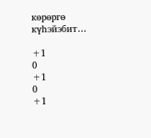көрөргө күһэйэбит…

+1
0
+1
0
+1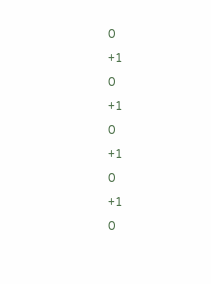0
+1
0
+1
0
+1
0
+1
0